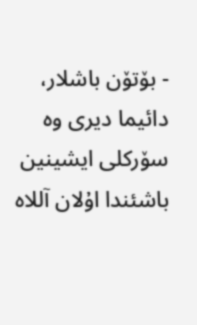- بۆتۆن باشلار، دائیما دیری وە سۆرکلی ایشینین باشئندا اۇلان آللاە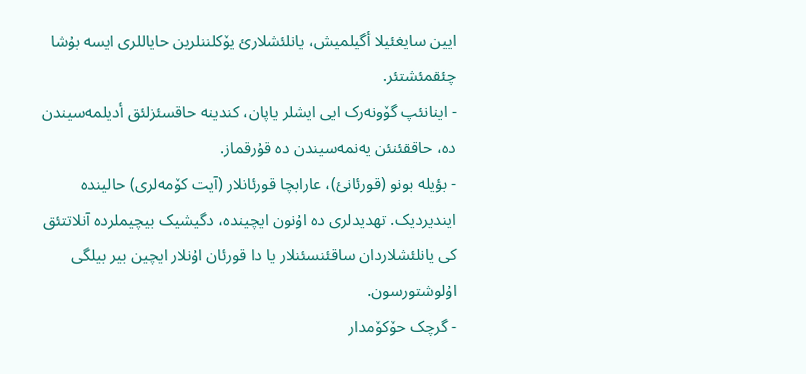ایین سایغئیلا أگیلمیش، یانلئشلارئ یۆکلننلرین حایاللری ایسە بۇشا چئقمئشتئر.
- اینانئپ گۆونەرک ایی ایشلر یاپان، کندینە حاقسئزلئق أدیلمەسیندن دە، حاققئنئن یەنمەسیندن دە قۇرقماز.
- بؤیلە بونو (قورئانئ)، عارابچا قورئانلار (آیت کۆمەلری) حالیندە ایندیردیک. تهدیدلری دە اۇنون ایچیندە، دگیشیک بیچیملردە آنلاتتئق کی یانلئشلاردان ساقئنسئنلار یا دا قورئان اۇنلار ایچین بیر بیلگی اۇلوشتورسون.
- گرچک حۆکۆمدار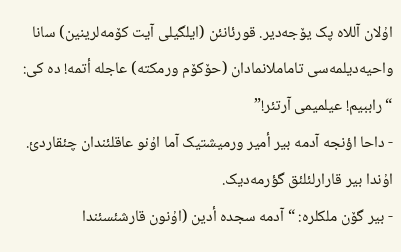اۇلان آللاە پک یۆجەدیر. قورئانئن (ایلگیلی آیت کۆمەلرینین) سانا واحیەدیلمەسی تاماملانمادان (حۆکۆم ورمکتە) عاجلە أتمە! دە کی: “راببیم! عیلمیمی آرتئر!”
- داحا اؤنجە آدمە بیر أمیر ورمیشتیک آما اۇنو عاقلئندان چئقاردئ. اۇندا بیر قارارلئلئق گؤرمەدیک.
- بیر گۆن ملکلرە: “آدمە سجدە أدین (اۇنون قارشئسئندا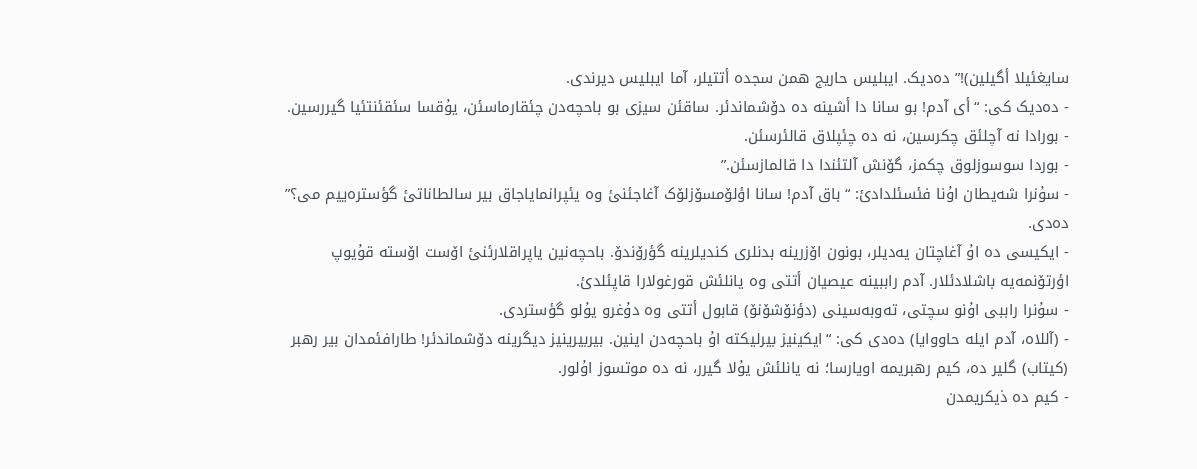سایغئیلا أگیلین)!” دەدیک. ایبلیس حاریج همن سجدە أتتیلر، آما ایبلیس دیرندی.
- دەدیک کی: “أی آدم! بو سانا دا أشینە دە دۆشماندئر. ساقئن سیزی بو باحچەدن چئقارماسئن، یۇقسا سئقئنتئیا گیررسین.
- بورادا نە آچلئق چکرسین، نە دە چئپلاق قالئرسئن.
- بوردا سوسوزلوق چکمز، گۆنش آلتئندا دا قالمازسئن.”
- سۇنرا شەیطان اۇنا فئسئلدادئ: “باق آدم! سانا اؤلۆمسۆزلۆک آغاجئنئ وە یئپرانمایاجاق بیر سالطاناتئ گؤسترەییم می؟” دەدی.
- ایکیسی دە اۇ آغاچتان یەدیلر، بونون اۆزرینە بدنلری کندیلرینە گؤرۆندۆ. باحچەنین یاپراقلارئنئ اۆست اۆستە قۇیوپ اؤرتۆنمەیە باشلادئلار. آدم راببینە عیصیان أتتی وە یانلئش قورغولارا قاپئلدئ.
- سۇنرا راببی اۇنو سچتی، تەوبەسینی (دؤنۆشۆنۆ) قابول أتتی وە دۇغرو یۇلو گؤستردی.
- (آللاە، آدم ایلە حاووایا) دەدی کی: “ایکینیز بیرلیکتە اۇ باحچەدن اینین. بیربیرینیز دیگرینە دۆشماندئر! طارافئمدان بیر رهبر (کیتاب) گلیر دە، کیم رهبریمە اویارسا؛ نە یانلئش یۇلا گیرر، نە دە موتسوز اۇلور.
- کیم دە ذیکریمدن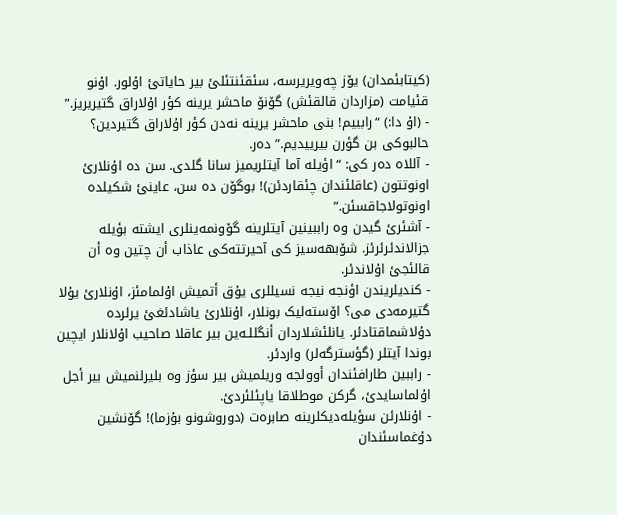(کیتابئمدان) یۆز چەویریرسە، سئقئنتئلئ بیر حایاتئ اۇلور. اۇنو قئیامت (مزاردان قالقئش) گۆنۆ ماحشر یرینە کؤر اۇلاراق گتیریریز.”
- (اۇ دا:) “راببیم! بنی ماحشر یرینە نەدن کؤر اۇلاراق گتیردین؟ حالبوکی بن گؤرن بیرییدیم.” دەر.
- آللاە دەر کی: “اؤیلە آما آیتلریمیز سانا گلدی. سن دە اۇنلارئ اونوتتون (عاقلئندان چئقاردئن)! بوگۆن دە سن، عاینئ شکیلدە اونوتولاجاقسئن.”
- آشئرئ گیدن وە راببینین آیتلرینە گۆونمەینلری ایشتە بؤیلە جزالاندئرئرئز. شۆبهەسیز کی آحیرتتەکی عاذاب أن چتین وە أن قالئجئ اۇلاندئر.
- کندیلریندن اؤنجە نیجە نسیللری یۇق أتمیش اۇلمامئز، اۇنلارئ یۇلا گتیرمەدی می؟ اۆستەلیک بونلار، اۇنلارئ یاشادئغئ یرلردە دۇلاشماقتادئر. یانلئشلاردان أنگللـەین بیر عاقلا صاحیب اۇلانلار ایچین بوندا آیتلر (گؤسترگەلر) واردئر.
- راببین طارافئندان أوولجە وریلمیش بیر سؤز وە بلیرلنمیش بیر أجل اۇلماسایدئ، گرکن موطلاقا یاپئلئردئ.
- اۇنلارئن سؤیلەدیکلرینە صابرەت (دوروشونو بۇزما)! گۆنشین دۇغماسئندان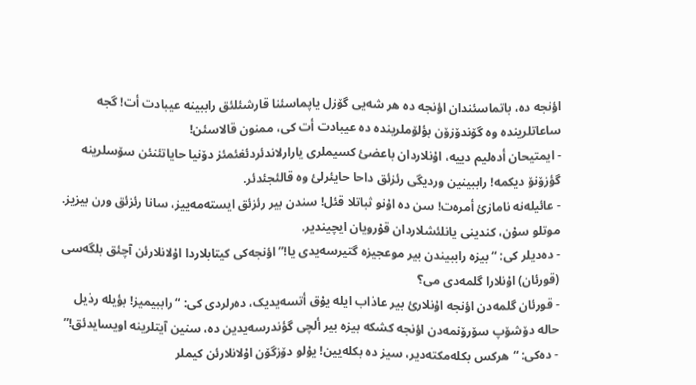اؤنجە دە، باتماسئندان اؤنجە دە هر شەیی گۆزل یاپماسئنا قارشئلئق راببینە عیبادت أت! گجە ساعاتلریندە وە گۆندۆزۆن بؤلۆملریندە دە عیبادت أت کی، ممنون قالاسئن!
- ایمتیحان أدەلیم دییە، اۇنلاردان باعضئ کسیملری یارارلاندئردئغئمئز دۆنیا حایاتئنئن سۆسلرینە گؤزۆنۆ دیکمە! راببینین وردیگی رئزئق داحا حایئرلئ وە قالئجئدئر.
- عائیلەنە نامازئ أمرەت! سن دە اۇنو ثباتلا قئل! سندن بیر رئزئق ایستەمەییز، سانا رئزئق ورن بیزیز. موتلو سۇن، کندینی یانلئشلاردان قۇرویان ایچیندیر.
- دەدیلر کی: “بیزە راببیندن بیر موعجیزە گتیرسەیدی یا!” اؤنجەکی کیتابلاردا اۇلانلارئن آچئق بلگەسی (قورئان) اۇنلارا گلمەدی می؟
- قورئان گلمەدن اؤنجە اۇنلارئ بیر عاذاب ایلە یۇق أتسەیدیک، دەرلردی کی: “راببیمیز! بؤیلە رذیل حالە دۆشۆپ سۆرۆنمەدن اؤنجە کشکە بیزە بیر ألچی گؤندرسەیدین دە، سنین آیتلرینە اویسایدئق!”
- دەکی: “هرکس بکلەمکتەدیر، سیز دە بکلەیین! یۇلو دۆزگۆن اۇلانلارئن کیملر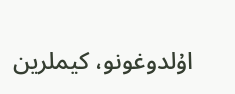اۇلدوغونو، کیملرین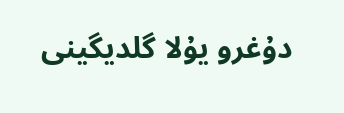دۇغرو یۇلا گلدیگینی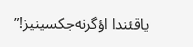یاقئندا اؤگرنەجکسینیز!”